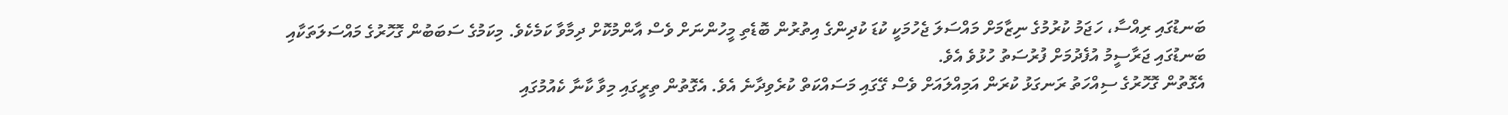ބަނޑުގައި ރިއްސާ، ހަޖަމު ކުރުމުގެ ނިޒާމަށް މައްސަލަ ޖެހުމަކީ ކުޑަ ކުދިންގެ އިތުރުން ބޮޑެތި މީހުންނަށް ވެސް އާންމުކޮށް ދިމާވާ ކަމެކެވެ. މިކަމުގެ ސަބަބުން ގޮހޮރުގެ މައްސަލަތަކާއި ބަނޑުގައި ޖަރާސީމު އުފެދުމަށް ފުރުސަތު ހުޅުވެ އެވެ.
އެގޮތުން ގޮހޮރުގެ ސިއްހަތު ރަނގަޅު ކުރަން އަމިއްލައަށް ވެސް ގޭގައި މަސައްކަތް ކުރެވިދާނެ އެވެ. އެގޮތުން ތިރީގައި މިވާ ކާނާ ކެއުމުގައި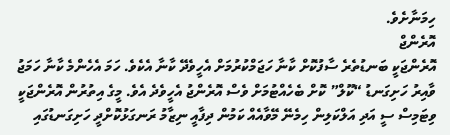ހިމަނާށެވެ.
އޮރެންޖް
އޮރެންޖަކީ ބަނޑުތެރެ ސާފުކޮށް ކާނާ ހަޖަމްކުރުމަށް އެހީވެދޭ ކާނާ އެކެވެ. ހަމަ އެހެންމެ ކާނާ ހަމަޖު ވާއިރު ހަށިގަނޑު “ކޫލް” ކޮށް ބެހެއްޓުމަށް ވެސް އޮރެންޖު އެހީވެދެ އެވެ. މީގެ އިތުރުން އޮރެންޖަކީ ވިޓަމިސް ސީ އަދި އަލްކަލިން ހިމެނޭ މޭވާއެއް ކަމުން ދިފާއީ ނިޒާމު ރަނގަޅުކޮށްދީ ހަށިގަނޑުގައި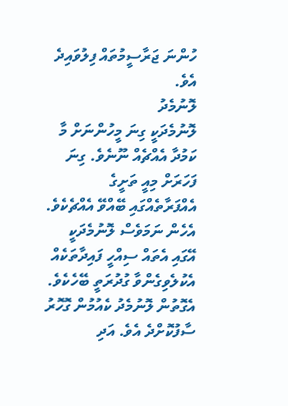ހުންނަ ޖަރާސީމުތައް ފިލުވައިދެ އެވެ.
ލޮނުމެދު
ލޮނުމެދަކީ ގިނަ މީހުންނަށް މާ ކަމުދާ އެއްޗެއް ނޫނެވެ. ގިނަ ފަހަރަށް މިއީ ތަށީގެ އެއްފަރާތެއްގައި ބޭއްވޭ އެއްޗެކެވެ. އެހެން ނަމަވެސް ލޮނުމެދަކީ އޭގައި އެތައް ސިއްހީ ފައިދާތަކެއް އެކުލެވިގެންވާ ގުދުރަތީ ބޭހެކެވެ. އެގޮތުން ލޮނުމެދު ކެއުމުން ގޮހޮރު ސާފުކޮށްދެ އެވެ. އަދި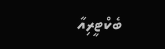ބެކްޓީރިއާ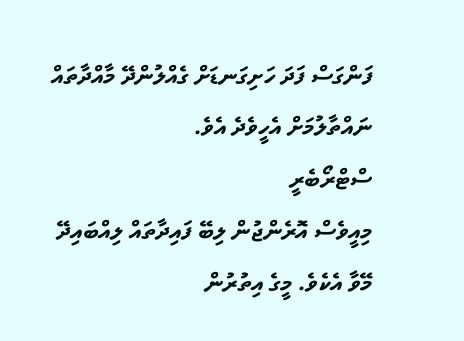ފަންގަސް ފަދަ ހަށިގަނޑަށް ގެއްލުންދޭ މާއްދާތައް ނައްތާލުމަށް އެހީވެދެ އެވެ.
ސްޓްރޯބެރީ
މިއީވެސް އޮރެންޖުން ލިބޭ ފައިދާތައް ލިއްބައިދޭ މޭވާ އެކެވެ. މީގެ އިތުރުން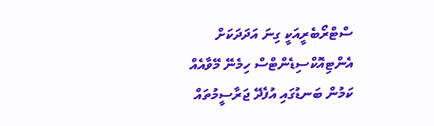ސްޓްރޯބެރީއަކީ ގިނަ އަދަދަކަށް އެންޓިއޮކްސިޑެންޓްސް ހިމެނޭ މޭވާއެއް ކަމުން ބަނޑުގައި އުފެދޭ ޖަރާސީމުތައް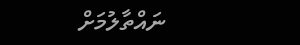ނައްތާލުމަށް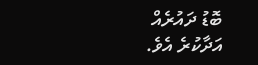ބޮޑު ދައުރެއް އަދާކުރެ އެވެ.